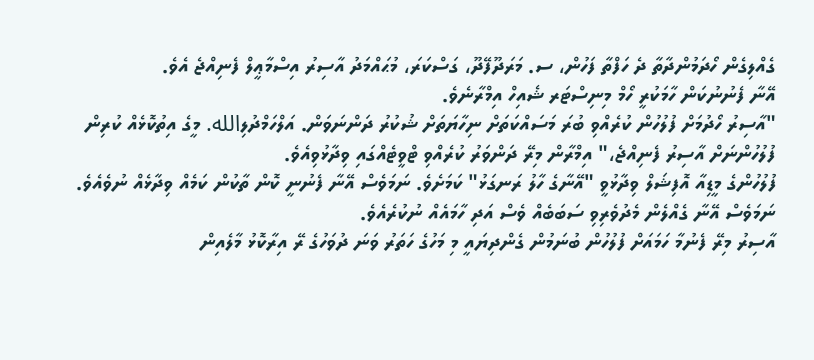ގެއްލިގެން ހޯދަމުންދާތާ ދެ ހަފްތާ ފަހުން، ސ. މަރަދޫފޭދޫ، ގަސްކަރަ، މުޙައްމަދު އާސިރު އިސްމާޢީލް ފެނިއްޖެ އެވެ.
އޭނާ ފެނުނުކަން ހާމަކުރީ ހޯމް މިނިސްޓަރ ޝެއިހް އިމްރާނެވެ.
"އާސިރު ހޯދުމަށް ފުލުހުން ކުރެއްވި ބުރަ މަސައްކަތަށް ނިހާޔަތަށް ޝުކުރު ދަންނަވަން. އަލްހަމްދުލިالله. މީގެ އިތުކޮޅެއް ކުރިން ފުލުހުންނަށް އާސިރު ފެނިއްޖެ،" އިމްރާން މިރޭ ދަންވަރު ކުރެއްވި ޓްވީޓެއްގައި ވިދާޅުވިއެވެ.
ފުލުހުންގެ މީޑިއާ އޮފިޝަލް ވިދާޅުވީ "އޭނާގެ ހާލު ރަނގަޅު" ކަމަށެވެ. ނަމަވެސް އޭނާ ފެނުނީ ކޮން ތާކުން ކަމެއް ވިދާޅެއް ނުވެއެވެ.
ނަމަވެސް އޭނާ ގެއްލެން މެދުވެރިވި ސަބަބެއް ވެސް އަދި ހާމައެއް ނުކުރެއެވެ.
އާސިރު މިރޭ ފެނުމާ ހަމައަށް ފުލުހުން ބުނަމުން ގެންދިޔައީ މި މަހުގެ ހަތަރު ވަނަ ދުވަހުގެ ރޭ އިރާކޮޅު މާލެއިން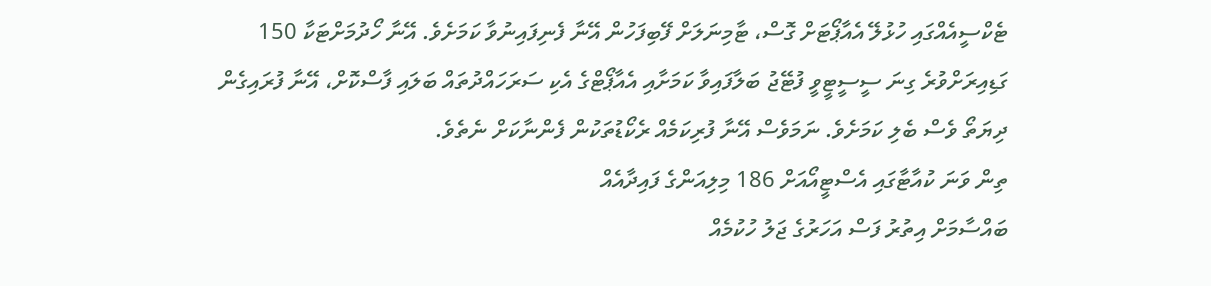ޓެކްސީއެއްގައި ހުޅުލޭ އެއާޕޯޓަށް ގޮސް، ޓާމިނަލަށް ފޭބިފަހުން އޭނާ ފެނިފައިނުވާ ކަމަށެވެ. އޭނާ ހޯދުމަށްޓަކާ 150 ގަޑިއިރަށްވުރެ ގިނަ ސީސީޓީވީ ފުޓޭޖު ބަލާފައިވާ ކަމަށާއި އެއާޕޯޓްގެ އެކި ސަރަހައްދުތައް ބަލައި ފާސްކޮށް، އޭނާ ފުރައިގެން ދިޔަތޯ ވެސް ބެލި ކަމަށެވެ. ނަމަވެސް އޭނާ ފުރިކަމެއް ރެކޯޑުތަކުން ފެންނާކަށް ނެތެވެ.
ތިން ވަނަ ކުއާޓާގައި އެސްޓީއޯއަށް 186 މިލިއަންގެ ފައިދާއެއް
ބައްސާމަށް އިތުރު ފަސް އަހަރުގެ ޖަލު ހުކުމެއް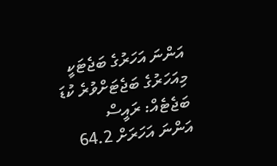އަންނަ އަހަރުގެ ބަޖެޓަކީ މިއަހަރުގެ ބަޖެޓަށްވުރެ ކުޑަ ބަޖެޓެއް: ރައީސް
އަންނަ އަހަރަށް 64.2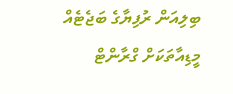ބިލިއަން ރުފިޔާގެ ބަޖެޓެއް
މީޑިއާތަކަށް ގްރާންޓް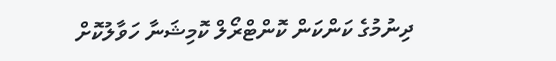ދިނުމުގެ ކަންކަން ކޮންޓްރޯލް ކޮމިޝަނާ ހަވާލުކޮށް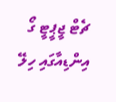ޗެޓް ޖީޕީޓީ ގޯ އިންޑިއާގައި ހިލޭ